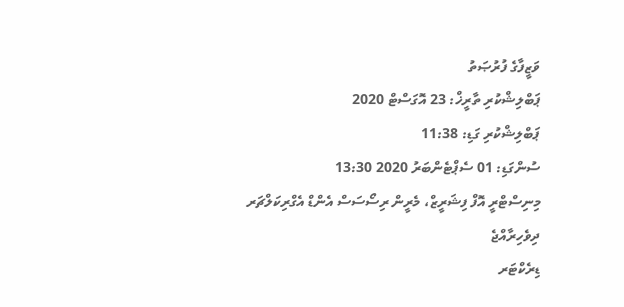ވަޒީފާގެ ފުރުޞަތު
ޕަބްލިޝްކުރި ތާރީޚް: 23 އޮގަސްޓް 2020
ޕަބްލިޝްކުރި ގަޑި: 11:38
ސުންގަޑި: 01 ސެޕްޓެންބަރު 2020 13:30
މިނިސްޓްރީ އޮފް ފިޝަރީޒް، މެރީން ރިސޯސަސް އެންޑް އެގްރިކަލްޗަރ
ދިވެހިރާއްޖެ
ޑިރެކްޓަރ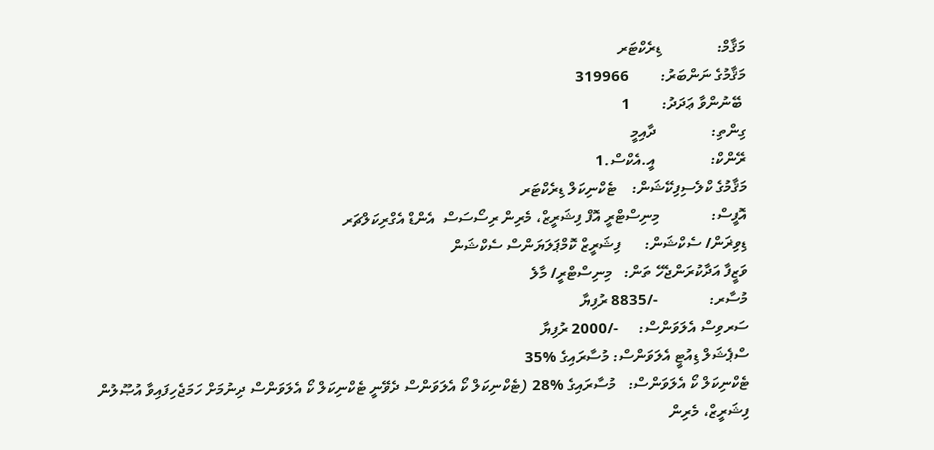މަޤާމް:              ޑިރެކްޓަރ
މަޤާމުގެ ނަންބަރު:        319966
 ބޭނުންވާ ޢަދަދު:        1
ގިންތި:              ދާއިމީ
ރޭންކް:              އީ.އެކްސް.1
މަޤާމުގެ ކްލެސިފިކޭޝަން:    ޓެކްނިކަލް ޑިރެކްޓަރ
އޮފީސް:             މިނިސްޓްރީ އޮފް ފިޝަރީޒް، މެރިން ރިސޯސަސް  އެންޑް އެގްރިކަލްޗަރ
ޑިވިޜަން/ ސެކްޝަން:      ފިޝަރީޒް ކޮމްޕަލަޔަންސް ސެކްޝަން
ވަޒީފާ އަދާކުރަންޖެހޭ ތަން:   މިނިސްޓްރީ/ މާލެ
މުސާރ:             -/8835 ރުފިޔާ
ސަރވިސް އެލަވަންސް:     -/2000 ރުފިޔާ
ސްޕެޝަލް ޑިއުޓީ އެލަވަންސް: މުސާރައިގެ %35
ޓެކްނިކަލް ކޯ އެލަވަންސް:   މުސާރައިގެ %28 (ޓެކްނިކަލް ކޯ އެލަވަންސް ދެވޭނީ ޓެކްނިކަލް ކޯ އެލަވަންސް ދިނުމަށް ހަމަޖެހިފައިވާ އުޞޫލުން ފިޝަރީޒް، މެރިން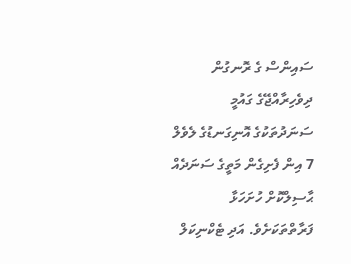ސައިންސް ގެ ރޮނގުން ދިވެހިރާއްޖޭގެ ގައުމީ ސަނަދުތަކުގެ އޮނިގަނޑުގެ ލެވެލް 7 އިން ފެށިގެން މަތީގެ ސަނަދެއް ޙާސިލްކޮށް ހުށަހަޅާ ފަރާތްތަކަށެވެ. އަދި ޓެކްނިކަލް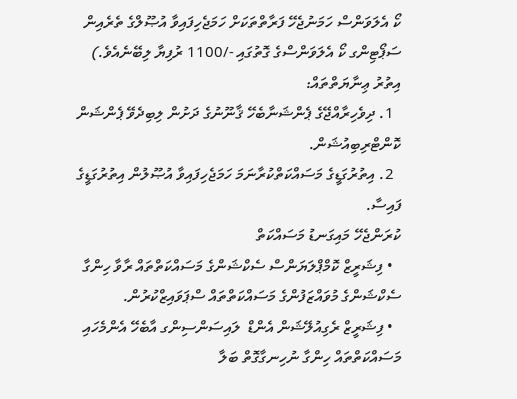ކޯ އެލަވަންސް ހަމަނުޖެހޭ ފަރާތްތަކަށް ހަމަޖެހިފައިވާ އުޞޫލްގެ ތެރެއިން ސަޕޯޓިންގ ކޯ އެލަވަންސްގެ ގޮތުގައި -/1100 ރުފިޔާ ލިބޭނެއެވެ.)
އިތުރު ޢިނާޔަތްތައް:
  1. ދިވެހިރާއްޖޭގެ ޕެންޝަނާބެހޭ ޤާނޫނުގެ ދަށުން ލިބިދެވޭ ޕެންޝަން ކޮންޓްރިބިއުޝަން.
  2. އިތުރުގަޑީގެ މަސައްކަތްކުރާނަމަ ހަމަޖެހިފައިވާ އުޞޫލުން އިތުރުގަޑީގެ ފައިސާ.
ކުރަންޖެހޭ މައިގަނޑު މަސައްކަތް
  • ފިޝަރީޒް ކޮމްޕްލަޔަންސް ސެކްޝަންގެ މަސައްކަތްތައް ރާވާ ހިންގާ ސެކްޝަންގެ މުވައްޒަފުންގެ މަސައްކަތްތައް ސްޕަވައިޒްކުރުން.
  • ފިޝަރީޒް ރެގިއުލޭޝަން އެންޑް  ލައިސަންސިންގ އާބެހޭ އެންމެހައި މަސައްކަތްތައް ހިންގާ ނުހިނގާގޮތް ބަލާ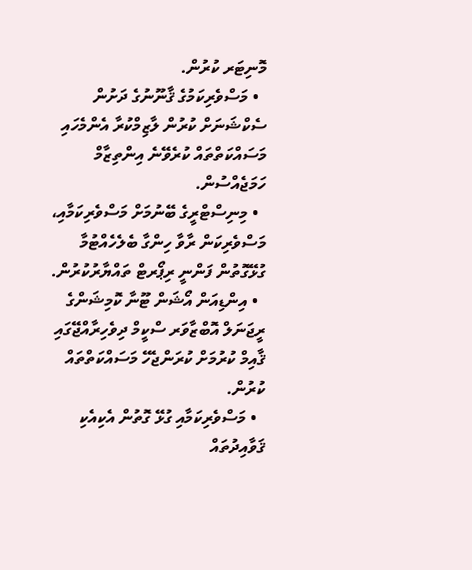މޮނިޓަރ ކުރުން.
  • މަސްވެރިކަމުގެ ޤާނޫނުގެ ދަށުން ސެކްޝަނަށް ކުރުން ލާޒިމްކުރާ އެންމެހައި މަސައްކަތްތައް ކުރެވޭނެ އިންތިޒާމް ހަމަޖެއްސުން.
  • މިނިސްޓްރީގެ ބޭނުމަށް މަސްވެރިކަމާއި، މަސްވެރިކަން ރާވާ ހިންގާ ބެލެހެއްޓުމާ ގުޅޭގޮތުން ފަންނީ ރިޕޯރޓް ތައްޔާރުކުރުން.
  • އިންޑިއަން އޯޝަން ޓޫނާ ކޮމިޝަންގެ ރީޖަނަލް އޮބްޒާވަރ ސްކީމް ދިވެހިރާއްޖޭގައި ޤާއިމް ކުރުމަށް ކުރަންޖެހޭ މަސައްކަތްތައް ކުރުން.
  • މަސްވެރިކަމާއި ގުޅޭ ގޮތުން އެކިއެކި ޤަވާއިދުތައް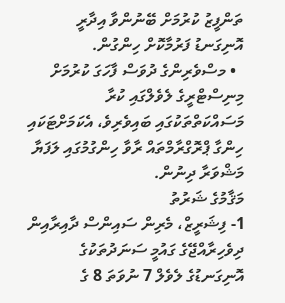ތަންފީޒު ކުރުމަށް ބޭނުންވާ އިދާރީ އޮނިގަނޑު ފަރުމާކޮށް ހިންގުން.
  • މސްވެރިންގެ ދުވަސް ފާހަގަ ކުރުމަށް މިނިސްޓްރީގެ ލެވެލްގައި ކުރާ މަސައްކަތްތަކުގައި ބައިވެރިވެ، އެކަމަށްޓަކައި ހިންގާ ޕްރޮގްރާމްތައް ރާވާ ހިންގުމުގައި ލަފަޔާ މަޝްވަރާ ދިނުން.
މަޤާމުގެ ޝަރުތު
1- ފިޝަރީޒް، މެރިން ސައިންސް ދާއިރާއިން ދިވެހިރާއްޖޭގެ ގައުމީ ސަނަދުތަކުގެ އޮނިގަނޑުގެ ލެވެލް 7 ނުވަތަ 8 ގެ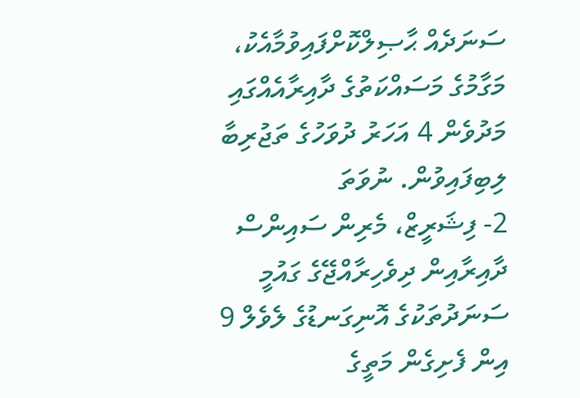ސަނަދެއް ޙާޞިލްކޮށްފައިވުމާއެކު، މަގާމުގެ މަސައްކަތުގެ ދާއިރާއެއްގައި މަދުވެން 4 އަހަރު ދުވަހުގެ ތަޖުރިބާ ލިބިފައިވުން. ނުވަތަ
2- ފިޝަރީޒް، މެރިން ސައިންސް ދާއިރާއިން ދިވެހިރާއްޖޭގެ ގައުމީ ސަނަދުތަކުގެ އޮނިގަނޑުގެ ލެވެލް 9 އިން ފެށިގެން މަތީގެ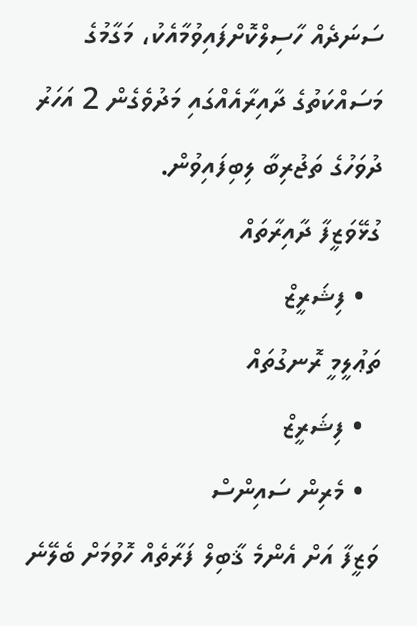ސަނަދެއް ހާސިލްކޮށްފައިވުމާއެކު، މަގާމުގެ މަސައްކަތުގެ ދާއިރާއެއްގައި މަދުވެގެން 2 އަހަރު ދުވަހުގެ ތަޖުރިބާ ލިބިފައިވުން.
ގުޅޭވަޒީފާ ދާއިރާތައް
  • ފިޝަރީޒް
ތަޢުލީމީ ރޮނގުތައް
  • ފިޝަރީޒް
  • މެރިން ސައިންސް
ވަޒީފާ އަށް އެންމެ ޤާބިލް ފަރާތެއް ހޮވުމަށް ބެލޭނެ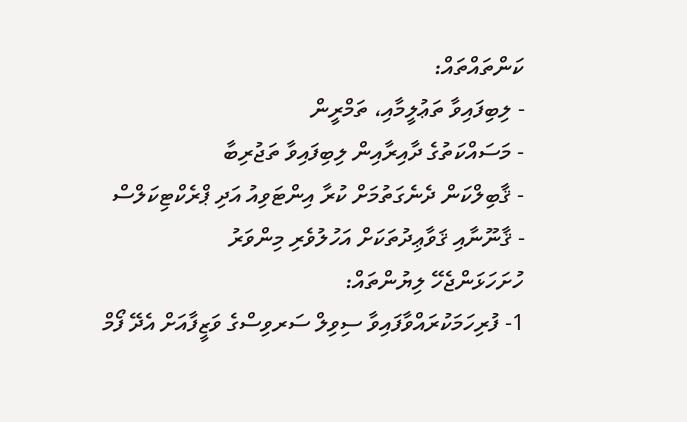ކަންތައްތައް:
- ލިބިފައިވާ ތަޢުލީމާއި، ތަމްރީން
- މަސައްކަތުގެ ދާއިރާއިން ލިބިފައިވާ ތަޖުރިބާ
- ޤާބިލްކަން ދެނެގަތުމަށް ކުރާ އިންޓަވިއު އަދި ޕްރެކްޓިކަލްސް
- ޤާނޫނާއި ޤަވާޢިދުތަކަށް އަހުލުވެރި މިންވަރު
ހުށަހަޅަންޖެހޭ ލިޔުންތައް:
1- ފުރިހަމަކުރައްވާފައިވާ ސިވިލް ސަރވިސްގެ ވަޒީފާއަށް އެދޭ ފޯމް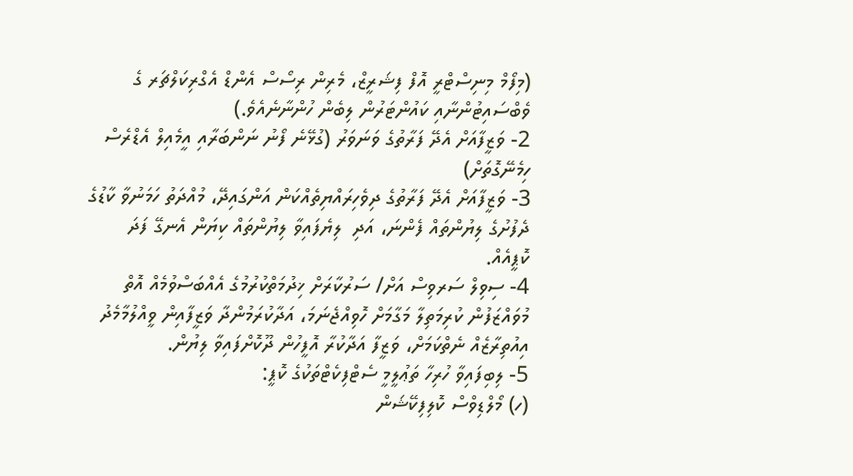(މިފޯމް މިނިސްޓްރީ އޮފް ފިޝަރީޒް، މެރިން ރިސޯސް އެންޑް އެގްރިކަލްޗަރ ގެ ވެބްސައިޓުންނާއި ކައުންޓަރުން ލިބެން ހުންނާނެއެވެ.)
2- ވަޒީފާއަށް އެދޭ ފަރާތުގެ ވަނަވަރު (ގުޅޭނެ ފޯނު ނަންބަރާއި އީމެއިލް އެޑްރެސް ހިމެނޭގޮތަށް)
3- ވަޒީފާއަށް އެދޭ ފަރާތުގެ ދިވެހިރައްޔިތެއްކަން އަންގައިދޭ، މުއްދަތު ހަމަނުވާ ކާޑުގެ ދެފުށުގެ ލިޔުންތައް ފެންނަ، އަދި  ލިޔެފައިވާ ލިޔުންތައް ކިޔަން އެނގޭ ފަދަ ކޮޕީއެއް.
4- ސިވިލް ސަރވިސް އަށް/ ސަރުކާރަށް ޚިދުމަތްކުރުމުގެ އެއްބަސްވުމެއް އޮތް މުވައްޒަފުން ކުރިމަތިލާ މަގާމަށް ހޮވިއްޖެނަމަ، އަދާކުރަމުންދާ ވަޒީފާއިން ވީއްލުމާމެދު އިއުތިރާޒެއް ނެތްކަމަށް، ވަޒީފާ އަދާކުރާ އޮފީހުން ދޫކޮށްފައިވާ ލިޔުން.
5- ލިބިފައިވާ ހުރިހާ ތަޢުލީމީ ސެޓްފިކެޓްތަކުގެ ކޮޕީ:
(ހ) މޯލްޑިވްސް ކޮލިފިކޭޝަން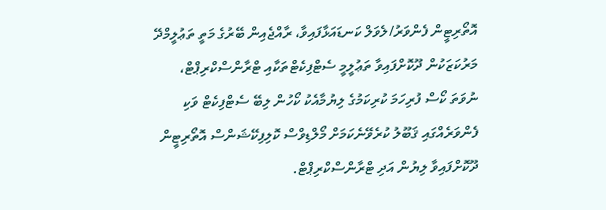އޮތޯރިޓީން ފެންވަރު/ލެވަލް ކަނޑައަޅާފައިވާ، ރާއްޖެއިން ބޭރުގެ މަތީ ތަޢުލީމްދޭ މަރުކަޒަކުން ދޫކޮށްފައިވާ ތަޢުލީމީ ސެޓްފިކެޓްތަކާއި ޓްރާންސްކްރިޕްޓް، ނުވަތަ ކޯސް ފުރިހަމަ ކުރިކަމުގެ ލިޔުމާއެކު ކޯހުން ލިބޭ ސެޓްފިކެޓް ވަކި ފެންވަރެއްގައި ޤަބޫލު ކުރެވޭނެކަމަށް މޯލްޑިވްސް ކޮލިފިކޭޝަންސް އޮތޯރިޓީން ދޫކޮށްފައިވާ ލިޔުން އަދި ޓްރާންސްކްރިޕްޓް.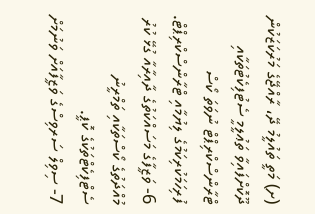(ށ) މަތީ ތައުލީމު ދޭ، ރާއްޖޭގެ މަރުކަޒަކުން ދޫކޮށްފައިވާ ތަޢުލީމީ ސެޓުފިކެޓުތަކާއި ޓްރާންސްކްރިޕްޓް ނުވަތަ ކޯސް ފުރިހަމަކުރިކަމުގެ ލިޔުމާއި ޓްރާންސްކްރިޕްޓް.
6- ވަޒީފާގެ މަސައްކަތުގެ ދާއިރާއާ ގުޅޭ ކުރު މުއްދަތުގެ ކޯސްތަކާއި ތަމްރީނު ސެޓްފިކެޓްތަކުގެ ކޮޕީ.
7- ސިވިލް ސަރވިސްގެ ވަޒީފާއަށް ވަނުމަށް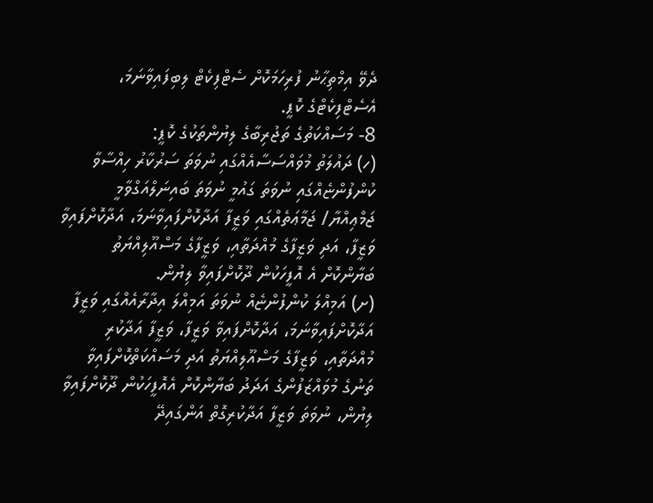ދެވޭ އިމްތިޙާނު ފުރިހަމަކޮށް ސެޓްފިކެޓް ލިބިފައިވާނަމަ، އެސެޓްފިކެޓްގެ ކޮޕީ.
8- މަސައްކަތުގެ ތަޖުރިބާގެ ލިޔުންތަކުގެ ކޮޕީ:
(ހ) ދައުލަތު މުވައްސަސާއެއްގައި ނުވަތަ ސަރުކާރު ހިއްސާވާ ކުންފުންޏެއްގައި ނުވަތަ ގައުމީ ނުވަތަ ބައިނަލްއަގްވާމީ ޖަމްޢިއްޔާ/ ޖަމާޢަތެއްގައި ވަޒީފާ އަދާކޮށްފައިވާނަމަ، އަދާކޮށްފައިވާ ވަޒީފާ، އަދި ވަޒީފާގެ މުއްދަތާއި، ވަޒީފާގެ މަސްއޫލިއްޔަތު ބަޔާންކޮށް އެ އޮފީހަކުން ދޫކޮށްފައިވާ ލިޔުން.
(ށ) އަމިއްލަ ކުންފުންޏެއް ނުވަތަ އަމިއްލަ އިދާރާއެއްގައި ވަޒީފާ އަދާކޮށްފައިވާނަމަ، އަދާކޮށްފައިވާ ވަޒީފާ، ވަޒީފާ އަދާކުރި މުއްދަތާއި، ވަޒީފާގެ މަސްއޫލިއްޔަތު އަދި މަސައްކަތްކޮށްފައިވާ ތަނުގެ މުވައްޒަފުންގެ އަދަދު ބަޔާންކޮށް އެއޮފީހަކުން ދޫކޮށްފައިވާ ލިޔުން، ނުވަތަ ވަޒީފާ އަދާކުރިގޮތް އަންގައިދޭ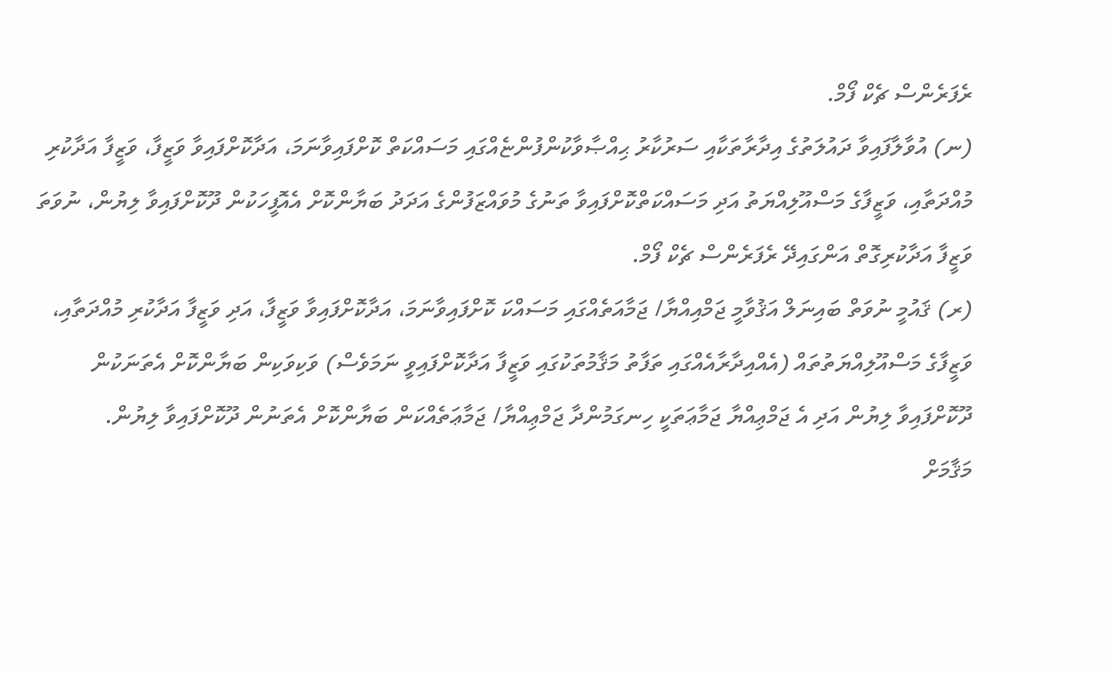ރެފަރެންސް ޗެކް ފޯމް.
(ނ) އުވާލާފައިވާ ދައުލަތުގެ އިދާރާތަކާއި ސަރުކާރު ޙިއްޞާވާކުންފުންޏެއްގައި މަސައްކަތް ކޮށްފައިވާނަމަ، އަދާކޮށްފައިވާ ވަޒީފާ، ވަޒީފާ އަދާކުރި މުއްދަތާއި، ވަޒީފާގެ މަސްއޫލިއްޔަތު އަދި މަސައްކަތްކޮށްފައިވާ ތަނުގެ މުވައްޒަފުންގެ އަދަދު ބަޔާންކޮށް އެއޮފީހަކުން ދޫކޮށްފައިވާ ލިޔުން، ނުވަތަ ވަޒީފާ އަދާކުރިގޮތް އަންގައިދޭ ރެފަރެންސް ޗެކް ފޯމް.
(ރ) ޤައުމީ ނުވަތް ބައިނަލް އަޤުވާމީ ޖަމްއިއްޔާ/ ޖަމާއަތެއްގައި މަސައްކަ ކޮށްފައިވާނަމަ، އަދާކޮށްފައިވާ ވަޒީފާ، އަދި ވަޒީފާ އަދާކުރި މުއްދަތާއި، ވަޒީފާގެ މަސްއޫލިއްޔަތުތައް (އެއްއިދާރާއެއްގައި ތަފާތު މަޤާމުތަކުގައި ވަޒީފާ އަދާކޮށްފައިވީ ނަމަވެސް) ވަކިވަކިން ބަޔާންކޮށް އެތަނަކުން ދޫކޮށްފައިވާ ލިޔުން އަދި އެ ޖަމްޢިއްޔާ ޖަމާޢަތަކީ ހިނގަމުންދާ ޖަމްޢިއްޔާ/ ޖަމާޢަތެއްކަން ބަޔާންކޮށް އެތަނުން ދޫކޮށްފައިވާ ލިޔުން.
މަޤާމަށް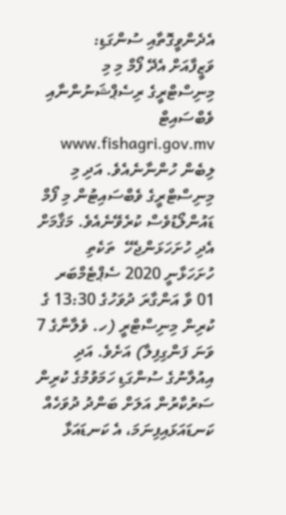އެދެންވީގޮތާއި ސުންގަޑި:
ވަޒީފާއަށް އެދޭ ފޯމް މި މި މިނިސްޓްރީގެ ރިސެޕްޝަނުންނާއި ވެބްސައިޓް www.fishagri.gov.mv ލިބެން ހުންނާނެއެވެ. އަދި މި މިނިސްޓްރީގެ ވެބްސައިޓުން މި ފޯމް ޑައުންލޯޑުވެސް ކުރެވޭނެއެވެ. މަޤާމަށް އެދި ހުށަހަޅަންޖެހޭ  ތަކެތި ހުށަހަޅާނީ 2020 ސެޕްޓެމްބަރ 01 ވާ އަންގާރަ ދުވަހުގެ 13:30 ގެ ކުރިން މިނިސްޓްރީ (ހ. ވެލާނާގެ 7 ވަނަ ފަންގިފިލާ) އަށެވެ. އަދި އިއުލާނުގެ ސުންގަޑި ހަމަވުމުގެ ކުރިން ސަރުކާރުން އަލަށް ބަންދު ދުވަހެއް ކަނޑައަޅައިފިނަމަ، އެ ކަނޑައަޅާ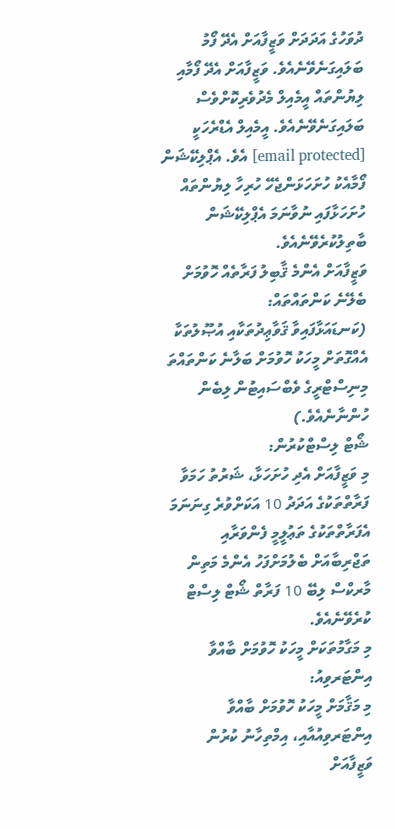ދުވަހުގެ އަދަދަށް ވަޒީފާއަށް އެދޭ ފޯމު ބަލައިގަނެވޭނެއެވެ. ވަޒީފާއަށް އެދޭ ފޯމާއި ލިޔުންތައް އީމެއިލް މެދުވެރިކޮށްވެސް ބަލައިގަނެވޭނެއެވެ. އީމެއިލް އެޑްރެހަކީ [email protected] އެވެ. އެޕްލިކޭޝަން ފޯމާއެކު ހުށަހަޅަންޖެހޭ ހުރިހާ ލިޔުންތައް ހުށަހަޅާފައި ނުވާނަމަ އެޕްލިކޭޝަން ބާތިލުކުރެވޭނެއެވެ.
ވަޒީފާއަށް އެންމެ ޤާބިލު ފަރާތެއް ހޮވުމަށް ބެލޭނެ ކަންތައްތައް:
(ކަނޑައަޅާފައިވާ ޤަވާޢިދުތަކާއި އުޞޫލުތަކާ އެއްގޮތަށް މީހަކު ހޮވުމަށް ބަލާނެ ކަންތައްތަ މިނިސްޓްރީގެ ވެބްސައިޓުން ލިބެން ހުންނާނެއެވެ.)
ޝޯޓް ލިސްޓްކުރުން:
މި ވަޒީފާއަށް އެދި ހުށަހަޅާ، ޝަރުތު ހަމަވާ ފަރާތްތަކުގެ އަދަދު 10 އަކަށްވުރެ ގިނަނަމަ އެފަރާތްތަކުގެ ތަޢުލީމީ ފެންވަރާއި ތަޖްރިބާއަށް ބެލުމަށްފަހު އެންމެ މަތިން މާރކްސް ލިބޭ 10 ފަރާތް ޝޯޓް ލިސްޓް ކުރެވޭނެއެވެ.
މި މަގާމުތަކަށް މީހަކު ހޮވުމަށް ބާއްވާ އިންޓަރވިއު:
މި މަޤާމަށް މީހަކު ހޮވުމަށް ބާއްވާ އިންޓަރވިއުއާއި، އިމްތިހާނު ކުރުން ވަޒީފާއަށް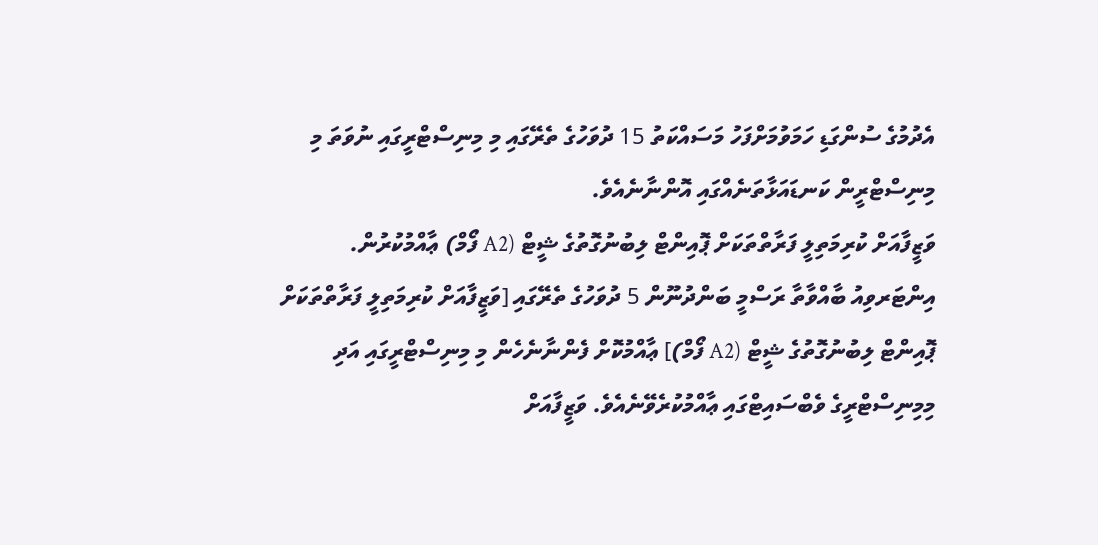އެދުމުގެ ސުންގަޑި ހަމަވުމަށްފަހު މަސައްކަތު 15 ދުވަހުގެ ތެރޭގައި މި މިނިސްޓްރީގައި ނުވަތަ މި މިނިސްޓްރީން ކަނޑައަޅާތަނެއްގައި އޮންނާނެއެވެ.
ވަޒީފާއަށް ކުރިމަތިލީ ފަރާތްތަކަށް ޕޮއިންޓް ލިބުނުގޮތުގެ ޝީޓް (A2 ފޯމް) ޢާއްމުކުރުން.
އިންޓަރވިއު ބާއްވާތާ ރަސްމީ ބަންދުނޫން 5 ދުވަހުގެ ތެރޭގައި [ވަޒީފާއަށް ކުރިމަތިލީ ފަރާތްތަކަށް ޕޮއިންޓް ލިބުނުގޮތުގެ ޝީޓް (A2 ފޯމް)] ޢާއްމުކޮށް ފެންނާނެހެން މި މިނިސްޓްރީގައި އަދި މިމިނިސްޓްރީގެ ވެބްސައިޓްގައި ޢާއްމުކުރެވޭނެއެވެ. ވަޒީފާއަށް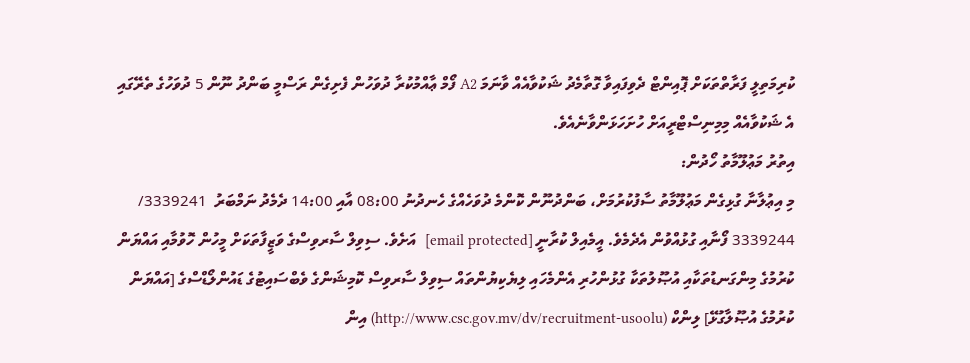ކުރިމަތިލީ ފަރާތްތަކަށް ޕޮއިންޓް ދެވިފައިވާ ގޮތާމެދު ޝަކުވާއެއް ވާނަމަ A2 ފޯމް ޢާއްމުކުރާ ދުވަހުން ފެށިގެން ރަސްމީ ބަންދު ނޫން 5 ދުވަހުގެ ތެރޭގައި އެ ޝަކުވާއެއް މިމިނިސްޓްރީއަށް ހުށަހަޅަންވާނެއެވެ.
އިތުރު މަޢުލޫމާތު ހޯދުން:
މި އިޢުލާނާ ގުޅިގެން މަޢުލޫމާތު ސާފުކުރުމަށް، ބަންދުނޫން ކޮންމެ ދުވަހެއްގެ ހެނދުނު 08:00 އާއި 14:00 ދެމެދު ނަމްބަރު  3339241/ 3339244 ފޯނާއި ގުޅުއްވުން އެދެމެވެ. އީމެއިލް ކުރާނީ [email protected]  އަށެވެ. ސިވިލް ސާރވިސްގެ ވަޒީފާތަކަށް މީހުން ހޮވުމާއި އައްޔަން ކުރުމުގެ މިންގަނޑުތަކާއި އުޞޫލުތަކާ ގުޅުންހުރި އެންމެހައި ލިޔެކިޔުންތައް ސިވިލް ސާރވިސް ކޮމިޝަންގެ ވެބްސައިޓުގެ ޑައުންލޯޑްސްގެ [އައްޔަން ކުރުމުގެ އުޞޫލާގުޅޭ] ލިންކް (http://www.csc.gov.mv/dv/recruitment-usoolu) އިން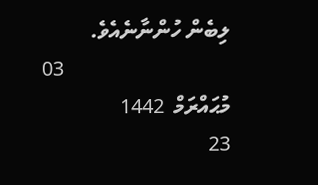ލިބެން ހުންނާނެއެވެ.
                                03  މުޙައްރަމް  1442
23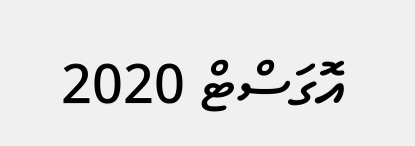އޮގަސްޓް 2020